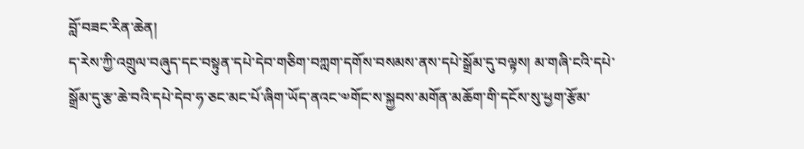བློ་བཟང་རིན་ཆེན།
ད་རེས་ཀྱི་འགྲུལ་བཞུད་དང་བསྟུན་དཔེ་དེབ་གཅིག་བཀླག་དགོས་བསམས་ནས་དཔེ་སྒྲོམ་དུ་བལྟས། མ་གཞི་ངའི་དཔེ་སྒྲོམ་དུ་རྩ་ཆེ་བའི་དཔེ་དེབ་ཧ་ཅང་མང་པོ་ཞིག་ཡོད་ནའང་༧གོང་ས་སྐྱབས་མགོན་མཆོག་གི་དངོས་སུ་ཕྱག་རྩོམ་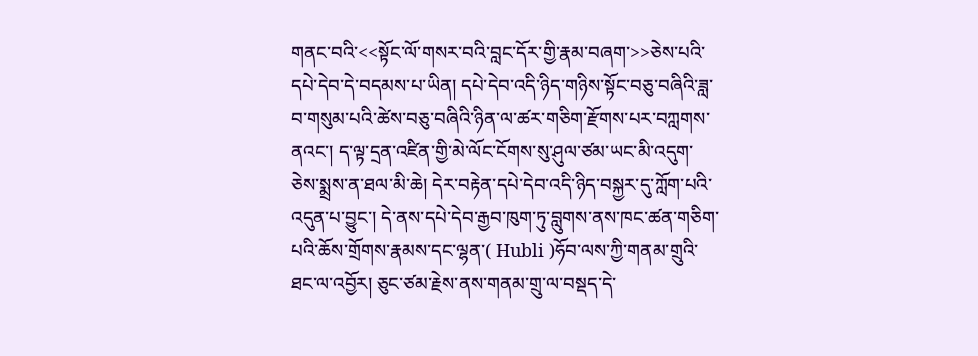གནང་བའི་<<སྟོང་ལོ་གསར་བའི་བླང་དོར་གྱི་རྣམ་བཞག་>>ཅེས་པའི་དཔེ་དེབ་དེ་བདམས་པ་ཡིན། དཔེ་དེབ་འདི་ཉིད་གཉིས་སྟོང་བཅུ་བཞིའི་ཟླ་བ་གསུམ་པའི་ཚེས་བཅུ་བཞིའི་ཉིན་ལ་ཚར་གཅིག་རྫོགས་པར་བཀླགས་ནའང་། ད་ལྟ་དྲན་འཛིན་གྱི་མེ་ལོང་ངོགས་སུ་ཤུལ་ཙམ་ཡང་མི་འདུག་ཅེས་སྨྲས་ན་ཐལ་མི་ཆེ། དེར་བརྟེན་དཔེ་དེབ་འདི་ཉིད་བསྐྱར་དུ་ཀློག་པའི་འདུན་པ་བྱུང་། དེ་ནས་དཔེ་དེབ་རྒྱབ་ཁུག་ཏུ་བླུགས་ནས་ཁང་ཚན་གཅིག་པའི་ཆོས་གྲོགས་རྣམས་དང་ལྷན་( Hubli )ཧོབ་ལས་ཀྱི་གནམ་གྲུའི་ཐང་ལ་འབྱོར། ཅུང་ཙམ་རྗེས་ནས་གནམ་གྲུ་ལ་བསྡད་དེ་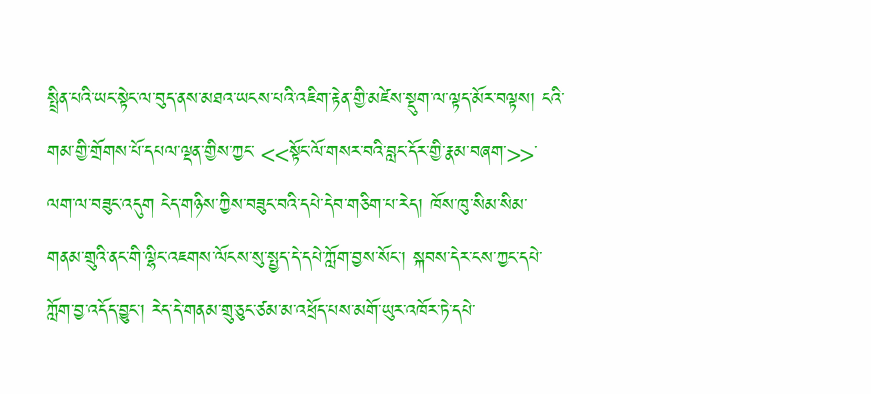སྤྲིན་པའི་ཡང་སྟེང་ལ་བུད་ནས་མཐའ་ཡངས་པའི་འཇིག་རྟེན་གྱི་མཛེས་སྡུག་ལ་ལྟད་མོར་བལྟས། ངའི་གམ་གྱི་གྲོགས་པོ་དཔལ་ལྡན་གྱིས་ཀྱང་ <<སྟོང་ལོ་གསར་བའི་བླང་དོར་གྱི་རྣམ་བཞག་>>་ལག་ལ་བཟུང་འདུག ངེད་གཉིས་ཀྱིས་བཟུང་བའི་དཔེ་དེབ་གཅིག་པ་རེད། ཁོས་ཁུ་སིམ་སིམ་གནམ་གྲུའི་ནང་གི་ལྷིང་འཇགས་ལོངས་སུ་སྤྱད་དེ་དཔེ་ཀློག་བྱས་སོང་། སྐབས་དེར་ངས་ཀྱང་དཔེ་ཀློག་བྱ་འདོད་བྱུང་། རེད་དེ་གནམ་གྲུ་ཅུང་ཙམ་མ་འཕྲོད་པས་མགོ་ཡུར་འཁོར་ཏེ་དཔེ་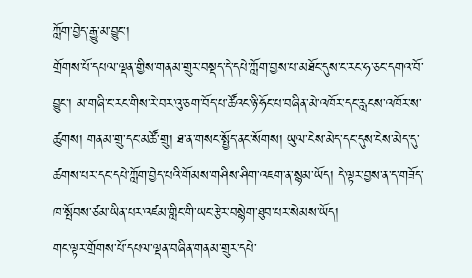ཀློག་བྱེད་རྒྱུ་མ་བྱུང་།
གྲོགས་པོ་དཔལ་ལྡན་གྱིས་གནམ་གྲུར་བསྡད་དེ་དཔེ་ཀློག་བྱས་པ་མཐོང་དུས་ང་རང་ཧ་ཅང་དགའ་བོ་བྱུང་། མ་གཞི་ང་རང་གིས་རེ་བར་འུ་ཅག་བོད་པ་ཚོའང་ཉི་ཧོང་པ་བཞིན་མེ་འཁོར་དང་རླངས་འཁོར་ས་ཚུགས། གནམ་གྲུ་དང་མཚོ་གྲུ། ཐ་ན་གསང་སྤྱོད་ནང་སོགས། ཡུལ་ངེས་མེད་དང་དུས་ངེས་མེད་དུ་ཚགས་པར་དང་དཔེ་ཀློག་བྱེད་པའི་གོམས་གཤིས་ཤིག་འཇག་ན་སྙམ་ཡོད། དེ་ལྟར་བྱས་ན་ད་གཟོད་ཁ་སྤོབས་ཙམ་ཡིན་པར་འཛམ་གླིང་གི་ཡང་རྩེར་བསྙེག་ཐུབ་པར་སེམས་ཡོད།
གང་ལྟར་གྲོགས་པོ་དཔལ་ལྡན་བཞིན་གནམ་གྲུར་དཔེ་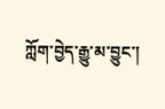ཀློག་བྱེད་རྒྱུ་མ་བྱུང་།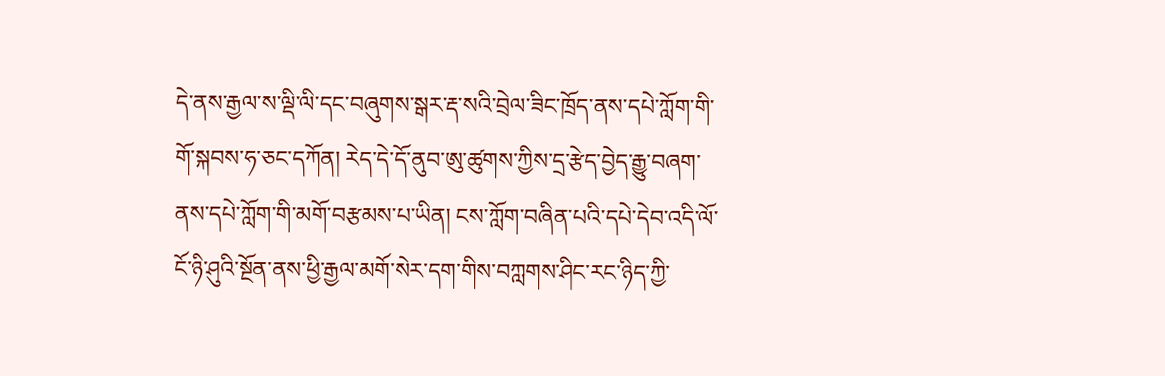དེ་ནས་རྒྱལ་ས་ལྡི་ལི་དང་བཞུགས་སྒར་རྡ་སའི་བྲེལ་ཟིང་ཁྲོད་ནས་དཔེ་ཀློག་གི་གོ་སྐབས་ཧ་ཅང་དཀོན། རེད་དེ་དོ་ནུབ་ཨུ་ཚུགས་ཀྱིས་དྲ་རྩེད་བྱེད་རྒྱུ་བཞག་ནས་དཔེ་ཀློག་གི་མགོ་བརྩམས་པ་ཡིན། ངས་ཀློག་བཞིན་པའི་དཔེ་དེབ་འདི་ལོ་ངོ་ཉི་ཤུའི་སྔོན་ནས་ཕྱི་རྒྱལ་མགོ་སེར་དག་གིས་བཀླགས་ཤིང་རང་ཉིད་ཀྱི་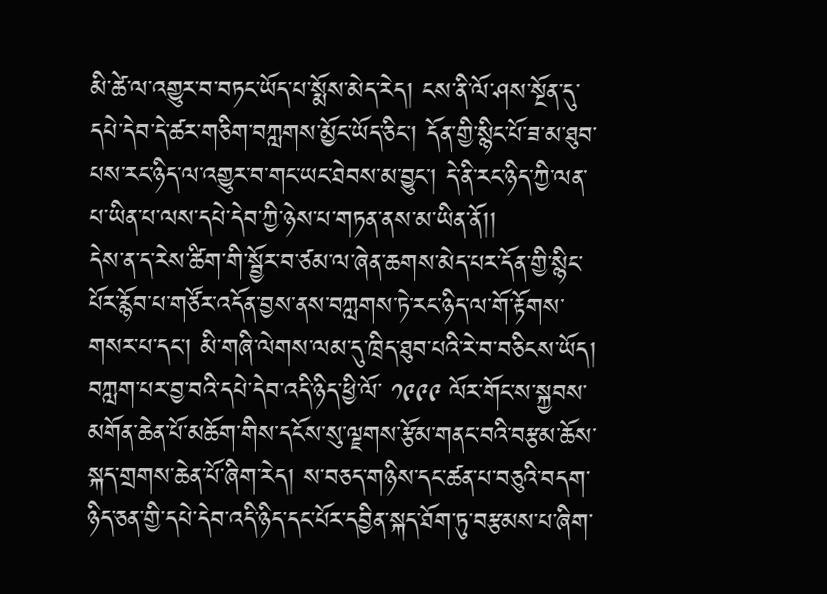མི་ཚེ་ལ་འགྱུར་བ་བཏང་ཡོད་པ་སྨོས་མེད་རེད། ངས་ནི་ལོ་ཤས་སྔོན་དུ་དཔེ་དེབ་དེ་ཚར་གཅིག་བཀླགས་མྱོང་ཡོད་ཅིང་། དོན་གྱི་སྙིང་པོ་ཟ་མ་ཐུབ་པས་རང་ཉིད་ལ་འགྱུར་བ་གང་ཡང་ཐེབས་མ་བྱུང་། དེ་ནི་རང་ཉིད་ཀྱི་ལན་པ་ཡིན་པ་ལས་དཔེ་དེབ་ཀྱི་ཉེས་པ་གཏན་ནས་མ་ཡིན་ནོ།།
དེས་ན་ད་རེས་ཚིག་གི་སྦྱོར་བ་ཙམ་ལ་ཞེན་ཆགས་མེད་པར་དོན་གྱི་སྙིང་པོར་རྙོབ་པ་གཙོར་འདོན་བྱས་ནས་བཀླགས་ཏེ་རང་ཉིད་ལ་གོ་རྟོགས་གསར་པ་དང་། མི་གཞི་ལེགས་ལམ་དུ་ཁྲིད་ཐུབ་པའི་རེ་བ་བཅིངས་ཡོད། བཀླག་པར་བྱ་བའི་དཔེ་དེབ་འདི་ཉིད་ཕྱི་ལོ་ ༡༩༩༩ ལོར་གོང་ས་སྐྱབས་མགོན་ཆེན་པོ་མཆོག་གིས་དངོས་སུ་ལྗགས་རྩོམ་གནང་བའི་བརྩམ་ཆོས་སྐད་གྲགས་ཆེན་པོ་ཞིག་རེད། ས་བཅད་གཉིས་དང་ཚན་པ་བཅུའི་བདག་ཉིད་ཅན་གྱི་དཔེ་དེབ་འདི་ཉིད་དང་པོར་དབྱིན་སྐད་ཐོག་ཏུ་བརྩམས་པ་ཞིག་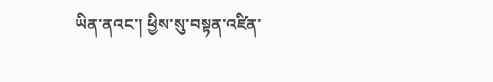ཡིན་ནའང་། ཕྱིས་སུ་བསྟན་འཛིན་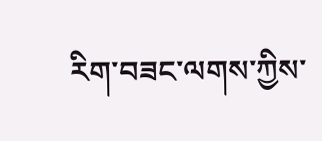རིག་བཟང་ལགས་ཀྱིས་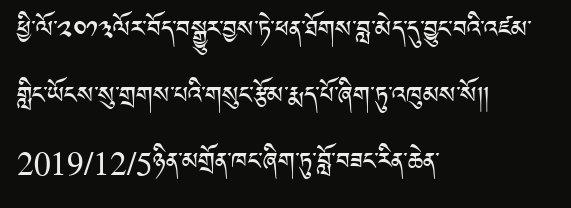ཕྱི་ལོ་༢༠༡༣ལོར་བོད་བསྒྱུར་བྱས་ཏེ་ཕན་ཐོགས་བླ་མེད་དུ་བྱུང་བའི་འཛམ་གླིང་ཡོངས་སུ་གྲགས་པའི་གསུང་རྩོམ་རྨད་པོ་ཞིག་ཏུ་འཁུམས་སོ།།
2019/12/5ཉིན་མགྲོན་ཁང་ཞིག་ཏུ་བློ་བཟང་རིན་ཆེན་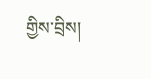གྱིས་བྲིས།